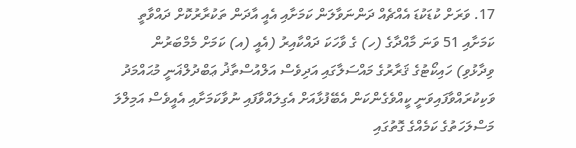17. ވަރަށް ކުޑަކުޑަ އެއްޗެއް ދަންނަވާލަން ކަމަށާއި އެއީ އާދަން ތަކުރާރުކޮށް ދައްވާތީ ކަމަށާއި 51 ވަނަ މާއްދާގެ (ހ) ގެ ވާހަކަ ދައްކާއިރު (އެއީ (އ) ކަމަށް މެމްބަރުން ވިދާޅުވި) ހައިކޯޓުގެ ޤަރާރުގެ މައްސަލާގައި އަދިވެސް އަލްއުސްތާޛު ޢަބްދުލްޣަނީ މުޙައްމަދު ވަކިކުރައްވާފައިވަނީ ކީއްވެގެންކަން އެބޭފުޅާއަށް އެގިލައްވާފައި ނުވާކަމަށާއި އެއީވެސް އަމިލްލަ މަސްލަހަތުގެ ކަމެއްގެ ގޮތުގައި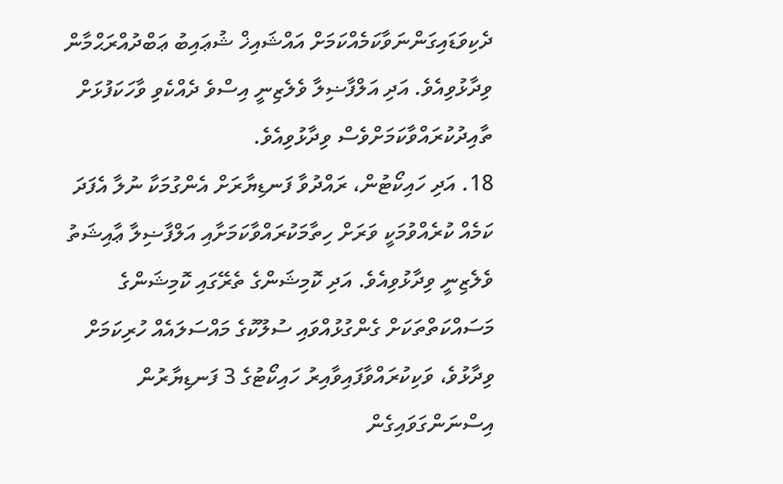ދެކިވަޑައިގަންނަވާކަމެއްކަމަށް އައްޝައިޚް ޝުޢައިބު ޢަބްދުއްރަޙްމާން ވިދާޅުވިއެވެ. އަދި އަލްފާޟިލާ ވެލެޒިނީ އިސްވެ ދެއްކެވި ވާހަކަފުޅަށް ތާއިދުކުރައްވާކަމަށްވެސް ވިދާޅުވިއެވެ.
18. އަދި ހައިކޯޓުން، ރައްދުވާ ފަނޑިޔާރަށް އެންގުމަކާ ނުލާ އެފަދަ ކަމެއް ކުރެއްވުމަކީ ވަރަށް ހިތާމަކުރައްވާކަމަށާއި އަލްފާޟިލާ ޢާއިޝަތު ވެލެޒިނީ ވިދާޅުވިއެވެ. އަދި ކޮމިޝަންގެ ތެރޭގައި ކޮމިޝަންގެ މަސައްކަތްތަކަށް ގެންގުޅުއްވައި ސުލޫކުގެ މައްސަލައެއް ހުރިކަމަށް ވިދާޅުވެ، ވަކިކުރައްވާފައިވާއިރު ހައިކޯޓުގެ 3 ފަނޑިޔާރުން އިސްނަންގަވައިގެން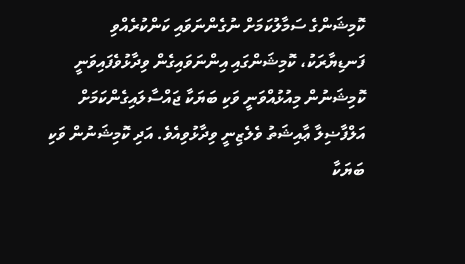ކޮމިޝަންގެ ސަމާލުކަމަށް ނުގެންނަވައި ކަންކުރެއްވި ފަނޑިޔާރަކު، ކޮމިޝަންގައި އިންނަވައިގެން ވިދާޅުވެފައިވަނީ ކޮމިޝަނުން މިއުޅުއްވަނީ ވަކި ބަޔަކާ ޖައްސާލައިގެންކަމަށް އަލްފާޟިލާ ޢާއިޝަތު ވެލެޒިނީ ވިދާޅުވިއެވެ. އަދި ކޮމިޝަނުން ވަކި ބަޔަކާ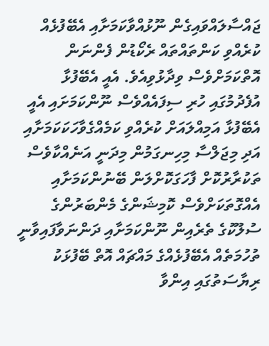ޖައްސާލައްވައިގެން ނޫޅުއްވާކަމަށާއި އެބޭފުޅެއް ކުރެއްވި ކަންތައްތައް ރެކޯޑުން ފެންނަން އޮތްކަމަށްވެސް ވިދާޅުވިއެވެ. އެއީ އެބޭފުޅާ އުފެދުމުގައި ހުރި ސިފައެއްވެސް ނޫންކަމަށައި އެއީ އެބޭފުޅާ އަމިއްލައަށް ކުރެއްވި ކަމެއްގެވާހަކަކަމަށާއި އަދި މިޖަލްސާ މިހިނގަމުން މިދަނީ އަނެއްކާވެސް ތަކުރާރުކޮށް ފާހަގަކޮށްލަން ބޭނުންކަމަށާއި އެއްގޮތަކަށްވެސް ކޮމިޝަންގެ މެންބަރުންގެ ސުލޫކުގެ ތެރެއިން ނޫންކަމަށާއި ދަންނަވާފައިވާނީ ތުހުމަތެއް އެބޭފުޅެއްގެ މައްޗައް އޮތް ބޭފުޅަކު ރިޔާސަތުގައި އިންވާ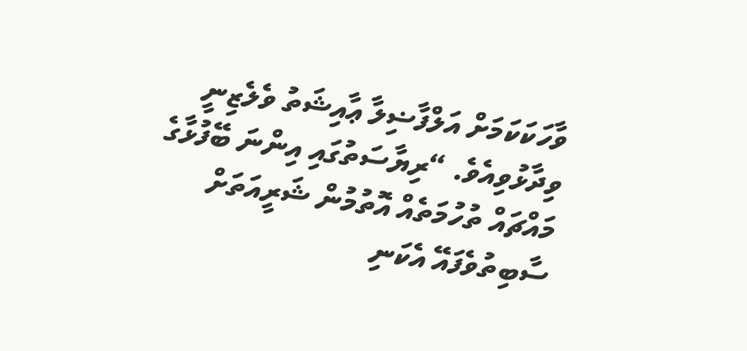ވާހަކަކަމަށް އަލްފާޟިލާ ޢާއިޝަތު ވެލެޒިނީ ވިދާޅުވިއެވެ. “ރިޔާސަތުގައި އިންނަ ބޭފުޅާގެ މައްޗައް ތުހުމަތެއް އޮތުމުން ޝަރީއަތަށް ސާބިތުވެފައޭ އެކަނި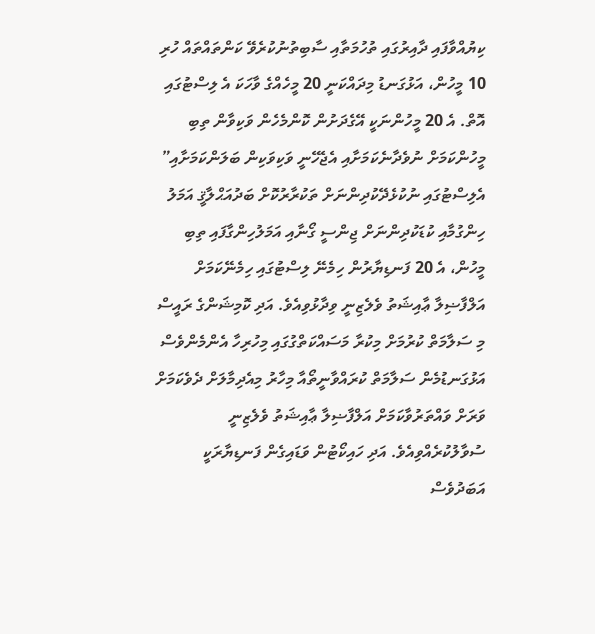ކިޔުއްވާފައި ދާއިރުގައި ތުހުމަތާއި ސާބިތުނުކުރެވޭ ކަންތައްތައް ހުރި 10 މީހުން، އަޅުގަނޑު މިދައްކަނީ 20 މީހެއްގެ ވާހަކަ އެ ލިސްޓުގައި އޮތް. އެ 20 މީހުންނަކީ އޭގެދަށުން ކޮންމެހެން ވަކިވާން ތިބި މީހުންކަމަށް ނުވެދާނެކަމަށާއި އެޖެހޭނީ ވަކިވަކިން ބަލަންކަމަށާއި” އެލިސްޓުގައި ނުކުޅެދޭކުދިންނަށް ތަކުރާރުކޮށް ބަދުއަޙްލާޤީ އަމަލު ހިންގުމާއި ކުޑަކުދިންނަށް ޖިންސީ ގޯނާއި އަމަލުހިންގާފައި ތިބި މީހުން، އެ 20 ފަނޑިޔާރުން ހިމެނޭ ލިސްޓުގައި ހިމެނޭކަމަށް އަލްފާޟިލާ ޢާއިޝަތު ވެލެޒިނީ ވިދާޅުވިއެވެ. އަދި ކޮމިޝަންގެ ރައީސް މި ސަލާމަތް ކުރުމަށް މިކުރާ މަސައްކަތްގުގައި މިހުރިހާ އެންމެންވެސް އަޅުގަނޑުމެން ސަލާމަތް ކުރައްވާނީތޯއާ މިހާރު މިއެދިމާލަށް ދެވެކަމަށް ވަރަށް ވައްތަރުވާކަމަށް އަލްފާޟިލާ ޢާއިޝަތު ވެލެޒިނީ ސުވާލުކުރެއްވިއެވެ. އަދި ހައިކޯޓުން ވަޑައިގެން ފަނޑިޔާރަކީ އަބަދުވެސް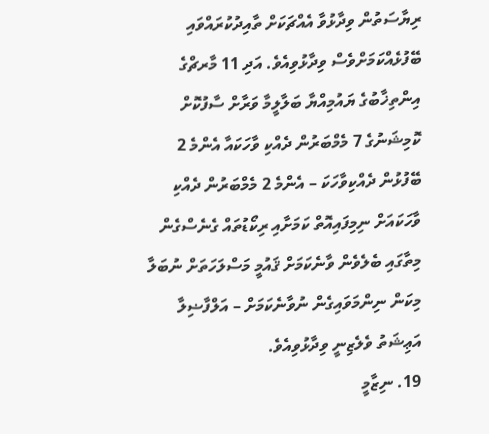ރިޔާސަތުން ވިދާޅުވާ އެއްޗަކަށް ތާއިދުކުރައްވައި ބޭފުޅެއްކަމަށްވެސް ވިދާޅުވިއެވެ. އަދި 11 މާރޗްގެ އިންތިޚާބުގެ ޔައުމިއްޔާ ބަލާލީމާ ވަރާށް ސާފުކޮށް ކޮމިޝަނުގެ 7 މެމްބަރުން ދެއްކި ވާހަކައާ އެންމެ 2 ބޭފުޅުން ދެއްކިވާހަކަ – އެންމެ 2 މެމްބަރުން ދެއްކި ވާހަކައަށް ނިމިފައިއޮތް ކަމަށާއި ރިކޯޑުތައް ގެނެސްގެން މިތާގައި ބެލެވެން ވާނެކަމަށް ޤައުމީ މަސްލަހަތަށް ނުބަލާ މިކަން ނިންމަވައިގެން ނުވާނެކަމަށް – އަލްފާޟިލާ އަޢިޝަތު ވެލެޒިނީ ވިދާޅުވިއެވެ.
19. ނިޒާމީ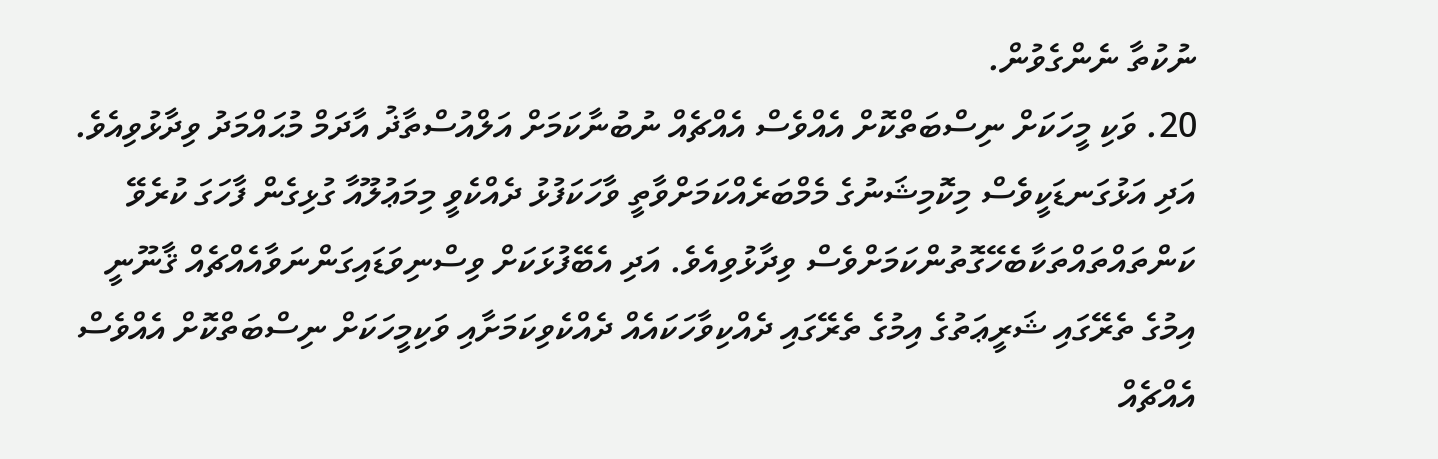ނުކުތާ ނެންގެވުން.
20. ވަކި މީހަކަށް ނިސްބަތްކޮށް އެއްވެސް އެއްޗެއް ނުބުނާކަމަށް އަލްއުސްތާޛު އާދަމް މުޙައްމަދު ވިދާޅުވިއެވެ. އަދި އަޅުގަނޑަކީވެސް މިކޮމިޝަނުގެ މެމްބަރެއްކަމަށްވާތީ ވާހަކަފުޅު ދެއްކެވީ މިމަޢުލޫއާ ގުޅިގެން ފާހަގަ ކުރެވޭ ކަންތައްތައްތަކާބެހޭގޮތުންކަމަށްވެސް ވިދާޅުވިއެވެ. އަދި އެބޭފުޅަކަށް ވިސްނިވަޑައިގަންނަވާއެއްޗެއް ޤާނޫނީ އިމުގެ ތެރޭގައި ޝަރީޢަތުގެ އިމުގެ ތެރޭގައި ދެއްކިވާހަކައެއް ދެއްކެވިކަމަށާއި ވަކިމީހަކަށް ނިސްބަތްކޮށް އެއްވެސް އެއްޗެއް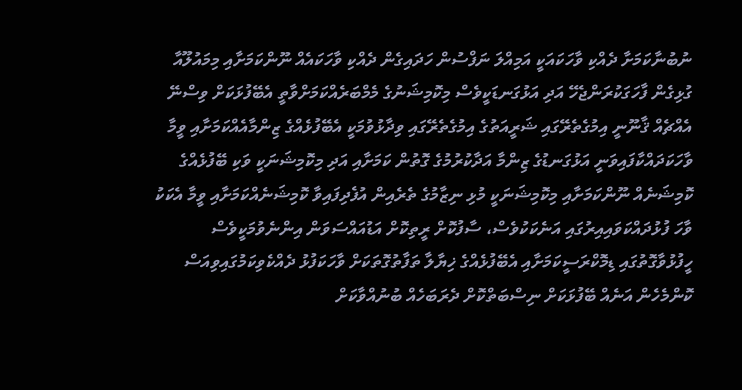ނުބުނާކަމަށާ ދެއްކި ވާހަކައަކީ އަމިއްލަ ނަފްސުން ހަދައިގެން ދެއްކި ވާހަކައެއް ނޫންކަމަށާއި މިމައުލޫއާ ގުޅިގެން ފާހަގަކުރަންޖެހޭ އަދި އަޅުގަނޑަކީވެސް މިކޮމިޝަނުގެ މެމްބަރެއްކަމަށްވާތީ އެބޭފުޅަކަށް ވިސްނޭ އެއްޗެއް ޤާނޫނީ އިމުގެތެރޭގައި ޝަރީއަތުގެ އިމުގެތެރޭގައި ވިދާޅުވުމަކީ އެބޭފުޅެއްގެ ޒިންމާއެއްކަމަށާއި ވީމާ ވާހަކަދައްކާފައިވަނީ އަޅުގަނޑުގެ ޒިންމާ އަދާކުރުމުގެ ގޮތުން ކަމަށާއި އަދި މިކޮމިޝަނަކީ ވަކި ބޭފުޅެއްގެ ކޮމިޝަނެއް ނޫންކަމަށާއި މިކޮމިޝަނަކީ މުޅި ނިޒާމުގެ ތެރެއިން އުފެދިފައިވާ ކޮމިޝަނެއްކަމަށާއި ވީމާ އެކަކު ވާހަ ފުޅުދައްކަވައިއިރުގައި އަނެކަކުވެސް، ސާފުކޮށް ރީތިކޮށް އަޑުއައްސަވަން އިންނެވުމަކީވެސް ހީފުޅުވާގޮތުގައި ޑިމޮކްރަސީކަމަށާއި އެބޭފުޅެއްގެ ޚިޔާލާ ތަފާތުގޮތަކަށް ވާހަކަފުޅު ދެއްކެވިކަމުގައިވިއަސް ކޮންމެހެން އަނެއް ބޭފުޅަކަށް ނިސްބަތްކޮށް ދެރަބަހެއް ބުނުއްވާކަށް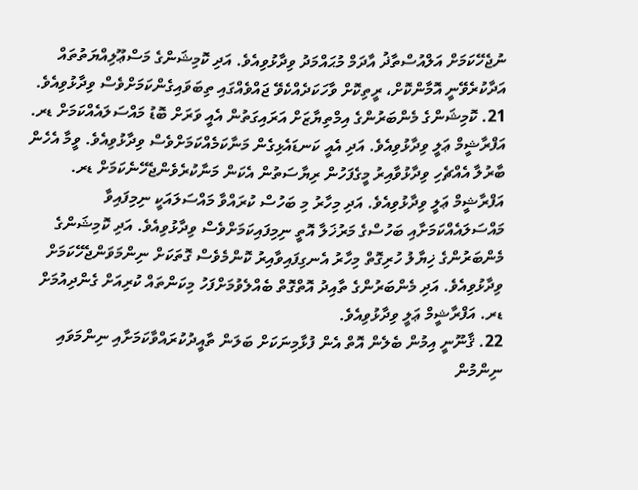ނުޖެހޭކަމަށް އަލްއުސްތާޛު އާދަމް މުޙައްމަދު ވިދާޅުވިއެވެ. އަދި ކޮމިޝަންގެ މަސްޢޫލިއްޔަތުތައް އަދާކުރެވޭނީ އޮމާންކޮށް، ރީތިކޮށް ވާހަކަދެއްކެވޭ ޖައްވެއްގައި ތިބަވައިގެންކަމަށްވެސް ވިދާޅުވިއެވެ.
21. ކޮމިޝަންގެ މެންބަރުންގެ އިމްތިޔާޒަށް އަރައިގަތުން އެއީ ވަރަށް ބޮޑު މައްސަލައެއްކަމަށް ޑރ. އަފްރާޝީމް ޢަލީ ވިދާޅުވިއެވެ. އަދި އެއީ ކަނޑައެޅިގެން މަނާކަމެއްކަމަށްވެސް ވިދާޅުވިއެވެ. ވީމާ އެހެން ބާރުލާ އެއްޗެހި ވިދާޅުވާއިރު މީގެފަހުން ރިޔާސަތުން އެކަން މަނާކުރެވެންޖެހޭނެކަމަށް ޑރ. އަފްރާޝީމް ޢަލީ ވިދާޅުވިއެވެ. އަދި މިހާރު މި ބަހުސް ކުރައްވާ މައްސަލައަކީ ނިމިފައިވާ މައްސަލައެއްކަމަށާއި ބަހުސްގެ މަރުޚަލާ އޮތީ ނިމިފައިކަމަށްވެސް ވިދާޅުވިއެވެ. އަދި ކޮމިޝަންގެ މެންބަރުންގެ ޚިޔާލު ހުރިގޮތް މިހާރު އެނގިފައިވާއިރު ކޮންމެވެސް ގޮތަކަށް ނިންމަވަންޖެހޭކަމަށް ވިދާޅުވިއެވެ. އަދި މެންބަރުންގެ ތާއިދު އޮތްގޮތް ބެއްލެވުމަށްފަހު މިކަންތައް ކުރިއަށް ގެންދިއުމަށް ޑރ. އަފްރާޝީމް ޢަލީ ވިދާޅުވިއެވެ.
22. ޤާނޫނީ އިމުން ބެލެން އޮތް އެން ފުޅާމިނަކަށް ބަލަން ތާއީދުކުރައްވާކަމަށާއި ނިންމަވައި ނިންމުން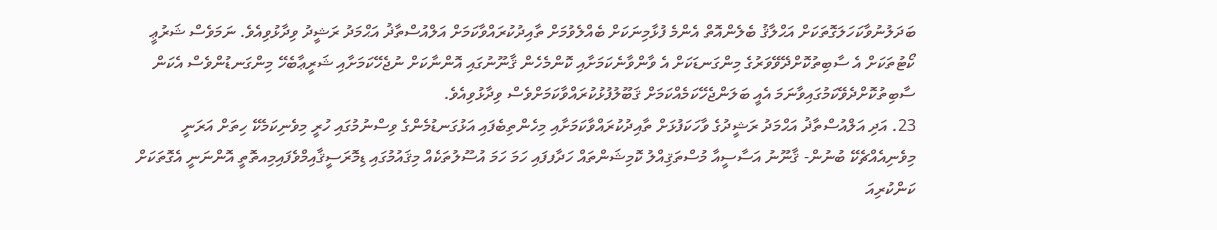ބަދަލުނުވާކަހަލަގޮތަކަށް އަޙްލާޤު ބެލެންއޮތް އެންމެ ފުޅާމިނަކަށް ބެއްލެވުމަށް ތާއިދުކުރައްވާކަމަށް އަލްއުސްތާޛު އަޙްމަދު ރަޝީދު ވިދާޅުވިއެވެ. ނަމަވެސް ޝަރުޢީ ކޯޓުތަކަށް އެ ސާބިތުކޮށްދޭވޭވަރުގެ މިންގަނޑަކަށް އެ ވާންވާނެކަމަށާއި ކޮންމެހެން ޤާނޫނުގައި އޮންނާކަށް ނުޖެހޭކަމަށާއި ޝަރީޢާބެހޭ މިންގަނޑުންވެސް އެކަން ސާބިތުކޮށްދެވޭކަމުގައިވާނަމަ އެއީ ބަލަންޖެހޭކަމެއްކަމަށް ޤަބޫލުފުޅުކުރައްވާކަމަށްވެސް ވިދާޅުވިއެވެ.
23. އަދި އަލްއުސްތާޛު އަޙްމަދު ރަޝީދުގެ ވާހަކަފުޅަށް ތާއިދުކުރައްވާކަމަށާއި މިހެންތިބެފައި އަޅުގަނޑުމެންގެ ވިސްނުމުގައި ހުރީ މިވެނިކަމެކޭ ހިތަށް އަރަނީ މިވެނިއެއްޗެކޭ ބުނުން- ޤާނޫނު އަސާސީއާ މުސްތަޤިއްލު ކޮމިޝަންތައް ހަދާފފައި ހަމަ ހަމަ އުސޫލުތަކެއް މިޤައުމުގައި ޑިމޮރަސީޤާއިމްވެފައިމިއތޮތީ އޮންނަނީ އެގޮތަކަށް ކަންކުރިއަ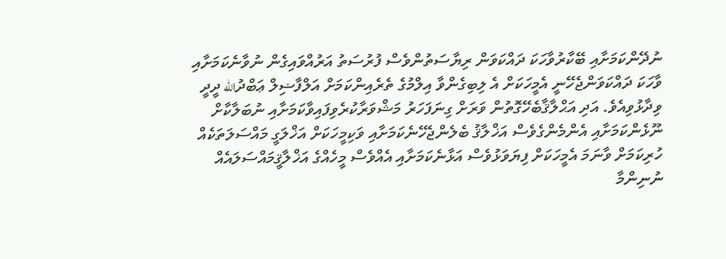ނުދޭންކަމަށާއި ބޭކާރުވާހަކަ ދައްކަވަން ރިޔާސަތުންވެސް ފުރުސަތު އަރުއްވައިގެން ނުވާނެކަމަށާއި ވާހަކަ ދައްކަވަންޖެހޭނީ އެމީހަކަށް އެ ލިބިގެންވާ އިލްމުގެ ތެރެއިންކަމަށް އަލްފާޟިލް ޢަބްދުالله ދީދީ ވިދާޅުވިއެވެ. އަދި އަޙްލާޤާބެހޭގޮތުން ވަރަށް ގިނަފަހަރު މަޝްވަރާކުރެވިފައިވާކަމަށާއި ނުބަލާކާށް ނޫޅެންކަމަށާއި އެންމެންގެވެސް އަޚްލާޤު ބެލެންޖެހޭނެކަމަށާއި ވަކިމީހަކަށް އަޚްލަގީ މައްސަލަތަކެއް ހުރިކަމަށް ވާނަމަ އެމީހަކަށް ފިޔަވަޅުވެސް އަޅާނެކަމަށާއި އެއްވެސް މީހެއްގެ އަޚްލާޤީމައްސަލައެއް ނުނިންމާ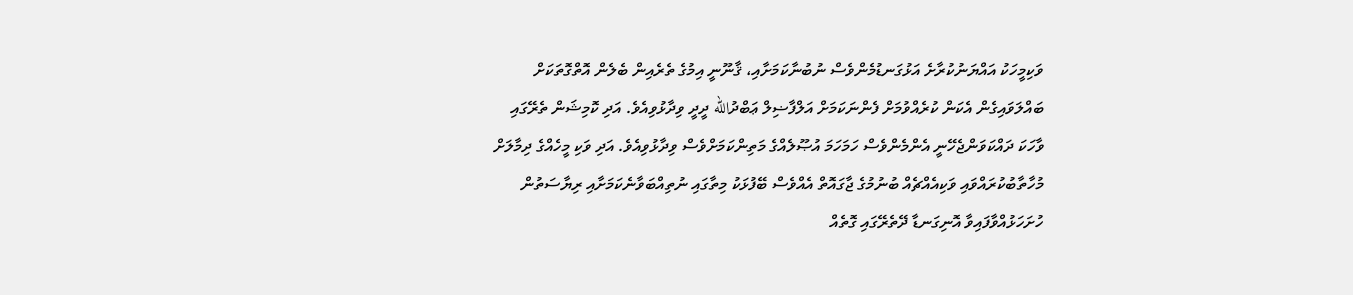ވަކިމީހަކު އައްޔަނުކުރާށެ އަޅުގަނޑުމެންވެސް ނުބުނާކަމަށާއި، ޤާނޫނީ އިމުގެ ތެރެއިން ބެލެން އޮތްގޮތަކަށް ބައްލަވައިގެން އެކަން ކުރެއްވުމަށް ފެންނަކަމަށް އަލްފާޟިލް ޢަބްދުالله ދީދީ ވިދާޅުވިއެވެ. އަދި ކޮމިޝަން ތެރޭގައި ވާހަކަ ދައްކަވަންޖެހޭނީ އެންމެންވެސް ހަމަހަމަ އުޞޫލެއްގެ މަތިންކަމަށްވެސް ވިދާޅުވިއެވެ. އަދި ވަކި މީހެއްގެ ދިމާލަށް މުހާތާބުކުރައްވައި ވަކިއެއްޗެއް ބުނުމުގެ ޖާގައޮތް އެއްވެސް ބޭފުޅަކު މިތާގައި ނުތިއްބަވާނެކަމަށާއި ރިޔާސަތުން ހުށަހަޅުއްވާފައިވާ އޮނިގަނޑާ ދޭތެރޭގައި ގޮތެއް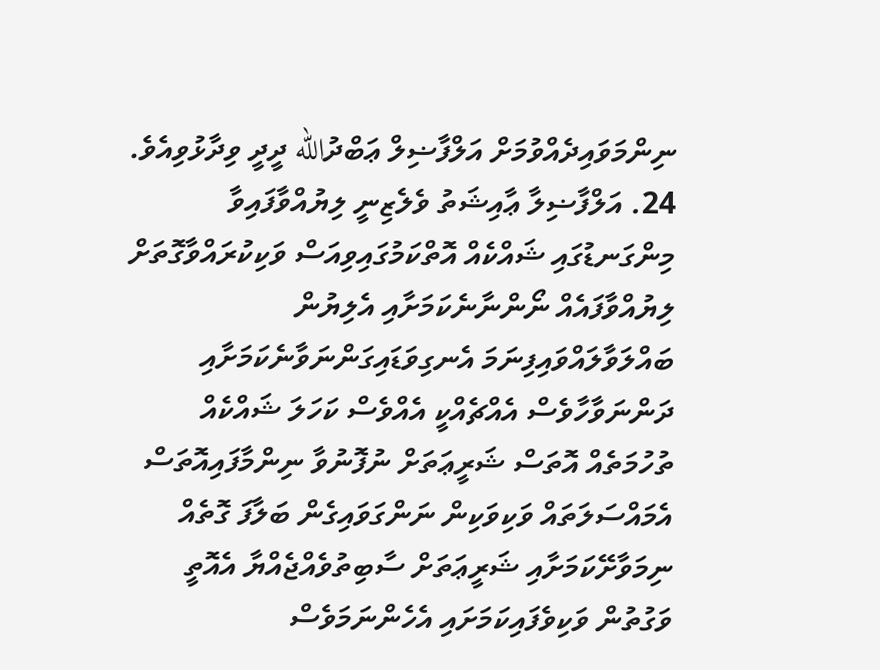ނިންމަވައިދެއްވުމަށް އަލްފާޟިލް ޢަބްދުالله ދީދީ ވިދާޅުވިއެވެ.
24. އަލްފާޟިލާ ޢާއިޝަތު ވެލެޒިނީ ލިޔުއްވާފައިވާ މިންގަނޑުގައި ޝައްކެއް އޮތްކަމުގައިވިއަސް ވަކިކުރައްވާގޮތަށް ލިޔުއްވާފައެއް ނޯންނާނެކަމަށާއި އެލިޔުން ބައްލަވާލައްވައިފިނަމަ އެނގިވަޑައިގަންނަވާނެކަމަށާއި ދަންނަވާހާވެސް އެއްޗެއްކީ އެއްވެސް ކަހަލަ ޝައްކެއް ތުހުމަތެއް އޮތަސް ޝަރީޢަތަށް ނުފޮނުވާ ނިންމާފައިއޮތަސް އެމައްސަލަތައް ވަކިވަކިން ނަންގަވައިގެން ބަލާފަ ގޮތެއް ނިމަވާށޭކަމަށާއި ޝަރީޢަތަށް ސާބިތުވެއްޖެއްޔާ އެއޮތީ ވަގުތުން ވަކިވެފައިކަމަށައި އެހެންނަމަވެސް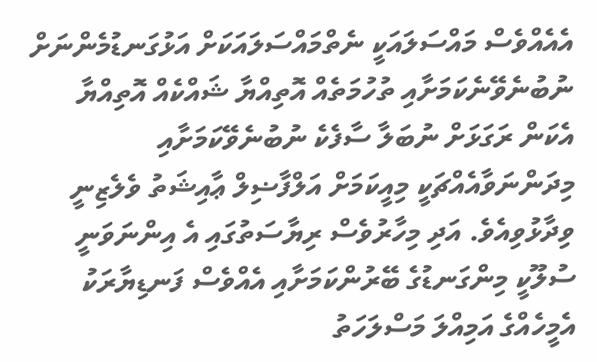އެއެއްވެސް މައްސަލައަކީ ނެތްމައްސަލައަކަށް އަޅުގަނޑުމެންނަށް ނުބުނެވޭނެކަމަށާއި ތުހުމަތެއް އޮތިއްޔާ ޝައްކެއް އޮތިއްޔާ އެކަން ރަގަޅަށް ނުބަލާ ސާފެކެ ނުބުނެވޭކަމަށާއި މިދަންނަވާއެއްޗަކީ މިއީކަމަށް އަލްފާޟިލް ޢާއިޝަތު ވެލެޒިނީ ވިދާޅުވިއެވެ. އަދި މިހާރުވެސް ރިޔާސަތުގައި އެ އިންނަވަނީ ސުލޫކީ މިންގަނޑުގެ ބޭރުންކަމަށާއި އެއްވެސް ފަނޑިޔާރަކު އެމީހެއްގެ އަމިއްލަ މަސްލަހަތު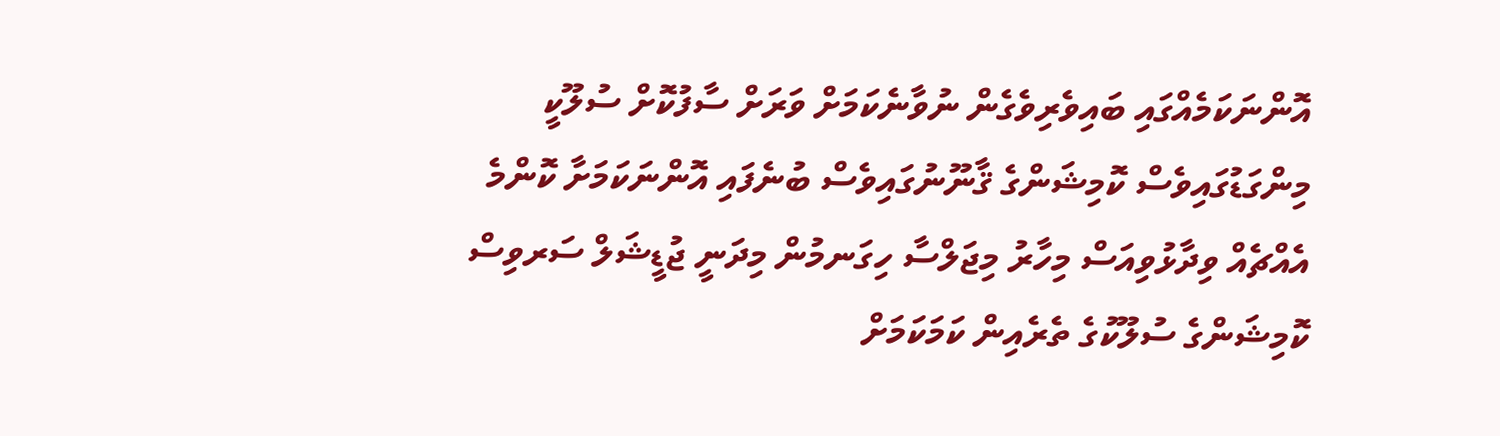އޮންނަކަމެއްގައި ބައިވެރިވެގެން ނުވާނެކަމަށް ވަރަށް ސާފުކޮށް ސުލޫކީ މިންގަޑުގައިވެސް ކޮމިޝަންގެ ޤާނޫނުގައިވެސް ބުނެފައި އޮންނަކަމަށާ ކޮންމެ އެއްޗެއް ވިދާޅުވިއަސް މިހާރު މިޖަލްސާ ހިގަނމުން މިދަނީ ޖުޑީޝަލް ސަރވިސް ކޮމިޝަންގެ ސުލޫކުގެ ތެރެއިން ކަމަކަމަށް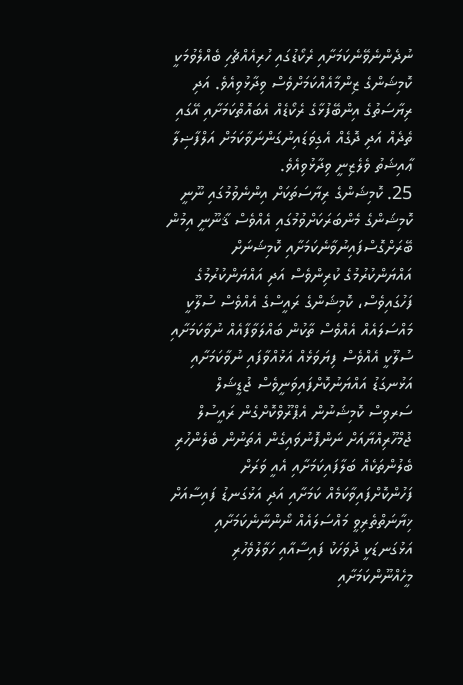ނުދެންނެވޭނެކަމަށާއި ރެކޯޑުގައި ހުރިއެއްޗެހި ބެއްލެވުމަކީ ކޮމިޝަންގެ ޒިންމާއެއްކަމަށްވެސް ވިދާޅުވިއެވެ. އަދި ރިޔާސަތުގެ އިންބޭފުޅާގެ ރެކޯޑެއް އެބައޮތްކަމަށާއި އޭގައި ތެދެއް އަދި ދޮގެއް އެގިވަޑައިނުގަންނަވާކަމަށް އަލްފާޟިލާ ޢާއިޝަތު ވެލެޒިނީ ވިދާޅުވިއެވެ.
25. ކޮމިޝަންގެ ރިޔާސަތަކަށް އިންނެވުމުގައި ނޫނީ ކޮމިޝަންގެ މެންބަރަކަށްވުމުގައި އެއްވެސް ޤާނޫނީ އިމުން ބޭރަށްގޮސްފައިނުވާނެކަމަށާއި ކޮމިޝަނަށް އައްޔަންކުރުމުގެ ކުރިންވެސް އަދި އައްޔަންކުރުމުގެ ފަހުގައިވެސް، ކޮމިޝަންގެ ރައީސްގެ އެއްވެސް ސުލޫކީ މައްސަލައެއް އެއްވެސް ތާކުން ބައްލަވާފާއެއް ނުވާކަމަށާއި ސުލޫކީ އެއްވެސް ފިޔަވަޅެއް އަޅުއްވާފައި ނުވާކަމަށާއި އަޅުނގަޑު އައްޔަނުކޮށްފައިވަނީވެސް ޖުޑީޝަލް ސަރވިސް ކޮމިޝަނުން އެޕްރޫވްކޮށްގެން ރައީސުލް ޖުމްހޫރިއްޔާއަށް ނަންފޮނުވައިގެން އެތަނުން ބެލެންހުރި ބެލުންތަކެއް ބަލާފައިކަމަށާއި އެއީ ވަރަށް ފަހުންކޮށްފައިވާކަމެއް ކަމަށާއި އަދި އަޅުގަނޑު ފައިސާއަށް ޚިޔާނަތްތެރިވީ މައްސަލައެއް ނޯންނާނެކަމަށާއި އަޅުގަނޑަކީ ދުވަހަކު ފައިސާއާއި ހަވާލުވެހުރި މީހެއްނޫންކަމަށާއި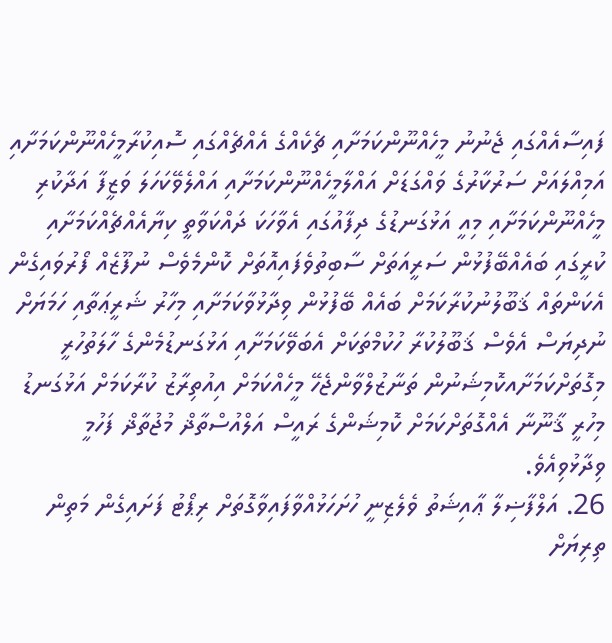ފައިސާއެއްގައި ޖެނުނު މީހެއްނޫންކަމަށާއި ޗެކެއްގެ އެއްޗެއްގައި ސޮއިކުރާމީހެއްނޫންކަމަށާއި އަމިއްލައަށް ސަރުކާރުގެ ވައްގަޑަށް އައްލާމީހެއްނޫންކަމަށާއި އައްލެވޭކަހަލަ ވަޒީފާ އަދާކުރި މީހެއްނޫންކަމަށާއި މިއީ އަޅުގަނޑުގެ ދިފާއުގައި އެވާހަކަ ދައްކަވާތީ ކިޔާއެއްޗެއްކަމަށާއި ކުރީގައި ބައެއްބޭފުޅުން ސަރީއަތަށް ސާބިތުވެފައިއޮތަށް ކޮންމެވެސް ނުފޫޒެއް ފޯރުވައިގެން އެކަންތައް ޤަބޫލުނުކުރާކަމަށް ބައެއް ބޭފުޅުން ވިދާޅުވާކަމަށާއި މިހާރު ޝަރީޢަތާއި ހަމަޔަށް ނުދިޔަސް އެވެސް ޤަބޫލުކުރާ ހުކުމްތަކަށް އެބަވޭކަމަށާއި އަޅުގަނޑުމެންގެ ހާލަތުހުރީ މިގޮތަށްކަމަށާއކޮމިޝަނުން ތަނާޒުލްވާންޖެހޭ މީހެއްކަމަށް އިއުތިރާޒު ކުރާކަމަށް އަޅުގަނޑު މިހުރީ ޤާނޫނާ އެއްގޮތަށްކަމަށް ކޮމިޝަންގެ ރައީސް އަލްއުސްތާޛް މުޖުތާޛް ފަހުމީ ވިދާޅުވިއެވެ.
26. އަލްފާޟިލާ ޢާއިޝަތު ވެލެޒިނީ ހުށަހަޅުއްވާފައިވާގޮތަށް ރިޕޯޓު ފަށައިގެން މަތިން ތިރިޔަށް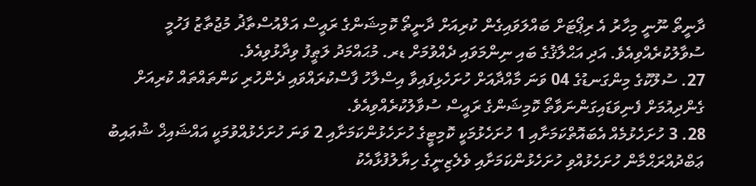ދާނީތޯ ނޫނީ މިހާރު އެ ރިޕޯޓަށް ބައްލަވައިގެން ކުރިއަށް ދާނީތޯ ކޮމިޝަންގެ ރައީސް އަލްއުސްތާޛު މުޖުތާޒު ފަހުމީ ސުވާލުކުރެއްވިއެވެ. އަދި އަޙްލާޤުގެ ބައި ނިންމަވައި ދެއްވުމަށް ޑރ. މުޙައްމަދު ލަޠީފު ވިދާޅުވިއެވެ.
27. ސުލޫކުގެ މިންގަނޑުގެ 04 ވަނަ މާއްދާއަށް ހުށަހެޅިފައިވާ އިސްލާހު ފާސްކުރައްވައި ދެންހުރި ކަންތައްތައް ކުރިއަށް ގެންދިއުމަށް ފެނިވަޑައިގަންނަވާތޯ ކޮމިޝަންގެ ރައީސް ސުވާލުކުރެއްވިއެވެ.
28. 3 ހުށަހެޅުމެއް އެބައޮތްކަމަށާއި 1 ހުށަހެޅުމަކީ ކޮމިޓީގެ ހުށަހެޅުންކަމަށާއި 2 ވަނަ ހުށަހެޅުއްވުމަކީ އައްޝައިޚް ޝުޢައިބު ޢަބްދުއްރަޙްމާން ހުށަހެޅުއްވި ހުށަހެޅުންކަމަށާއި ވެލެޒިނީގެ ހިޔާލުފުޅާއެކު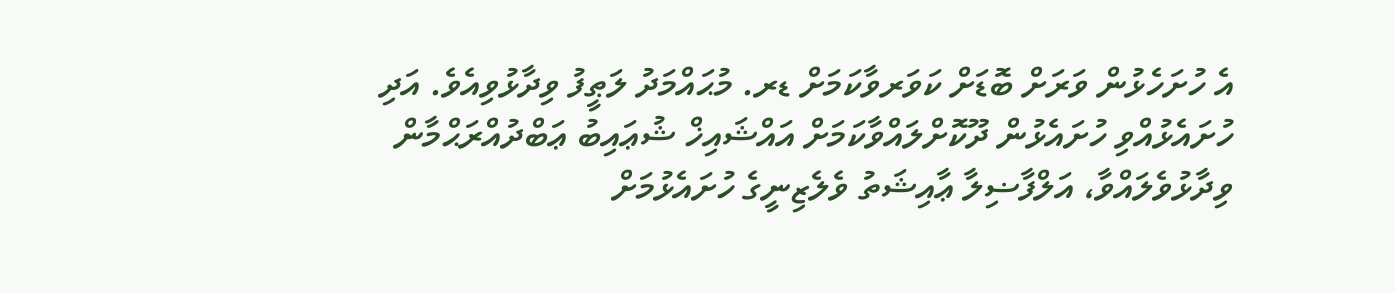އެ ހުށަހެޅުން ވަރަށް ބޮޑަށް ކަވަރވާކަމަށް ޑރ. މުޙައްމަދު ލަޠީފު ވިދާޅުވިއެވެ. އަދި ހުށައެޅުއްވި ހުށައެޅުން ދޫކޮށްލައްވާކަމަށް އައްޝައިޚް ޝުޢައިބު ޢަބްދުއްރަޙްމާން ވިދާޅުވެލައްވާ، އަލްފާޟިލާ ޢާއިޝަތު ވެލެޒިނީގެ ހުށައެޅުމަށް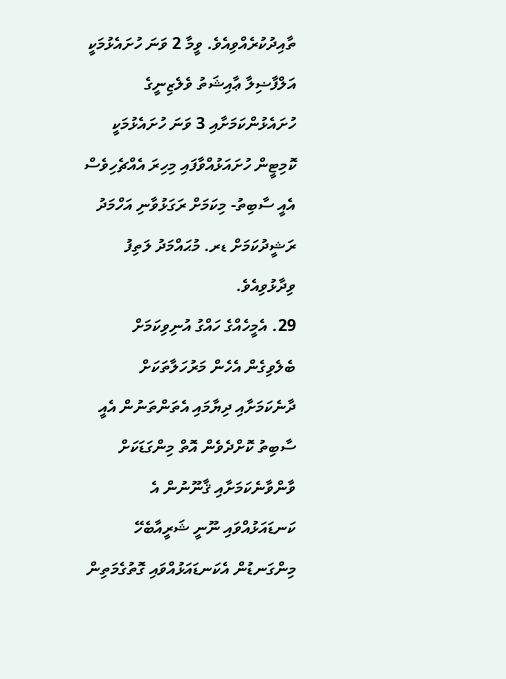ތާއިދުކުރެއްވިއެވެ. ވީމާ 2 ވަނަ ހުށައެޅުމަކީ އަލްފާޟިލާ ޢާއިޝަތު ވެލެޒިނީގެ ހުށައެޅުންކަމަށާއި 3 ވަނަ ހުށައެޅުމަކީ ކޮމިޓީން ހުށައަޅުއްވާފައި މިހިރަ އެއްޗެހިވެސް އެއީ ސާބިތު- މިކަމަށް ރަގަޅުވާނި އަހްމަދު ރަޝީދުކަމަށް ޑރ. މުޙައްމަދު ލަތިފު ވިދާޅުވިއެވެ.
29. އެމީހެއްގެ ހައްގު އުނިވިކަމަށް ބެލެވިގެން އެހެން މަރުހަލާތަކަށް ދާނެކަމަށާއި ދިޔާމައި އެތަންތަނުން އެއީ ސާބިތު ކޮށްދެވެން އޮތް މިންގަޑަކަށް ވާންވާނެކަމަށާއި ޤާނޫނުން އެ ކަނޑައަޅުއްވައި ނޫނީ ޝަރީއާބެހޭ މިންގަނޑުން އެކަނޑައަޅުއްވައި ގޮތުގެމަތިން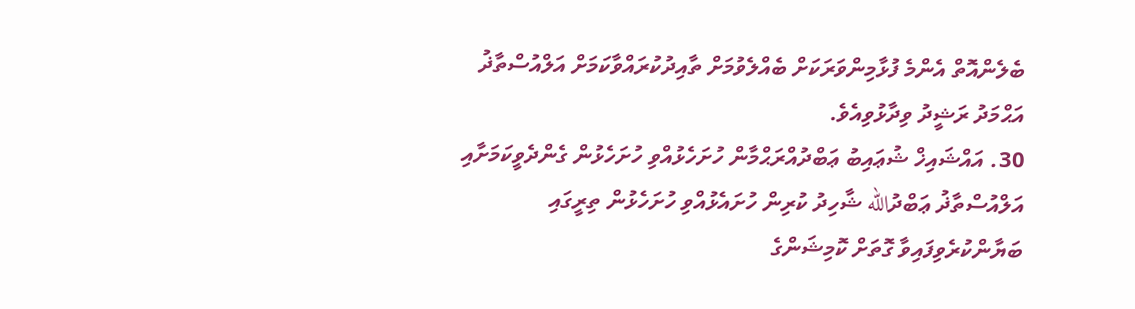ބެލެންއޮތް އެންމެ ފުޅާމިންވަރަކަށް ބެއްލެވުމަށް ތާއިދުކުރައްވާކަމަށް އަލްއުސްތާޛު އަޙްމަދު ރަޝީދު ވިދާޅުވިއެވެ.
30. އައްޝައިޚް ޝުޢައިބު ޢަބްދުއްރަޙްމާން ހުށަހެޅުއްވި ހުށަހެޅުން ގެންދެވީކަމަށާއި އަލްއުސްތާޛު ޢަބްދުالله ޝާހިދު ކުރިން ހުށައެޅުއްވި ހުށަހެޅުން ތިރީގައި ބަޔާންކުރެވިފައިވާ ގޮތަށް ކޮމިޝަންގެ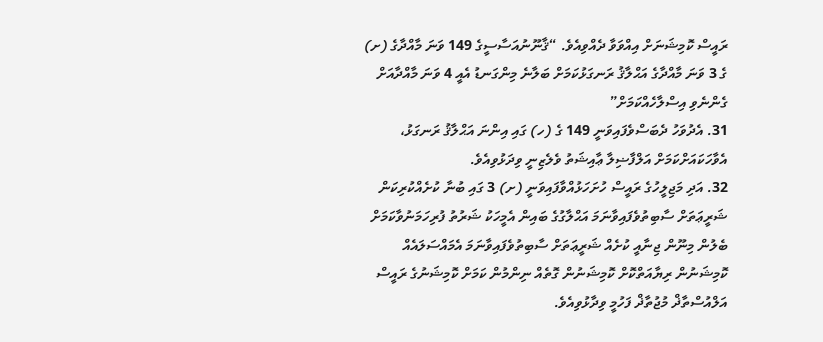ރައީސް ކޮމިޝަނަށް އިއްވަވާ ދެއްވިއެވެ. “ޤާނޫނުއަސާސީގެ 149 ވަނަ މާއްދާގެ (ށ) ގެ 3 ވަނަ މާއްދާގެ އަޙްލާޤު ރަނގަޅުކަމަށް ބަލާނެ މިންގަނޑު އެއީ 4 ވަނަ މާއްދާއަށް ގެންނެވި އިސްލާހެއްކަމަށް”
31. އެދުވަހު ދެބަސްވެފައިވަނީ 149 ގެ (ހ) ގައި އިންނަ އަޙްލާޤު ރަނގަޅު، އެވާހަކައަށްކަމަށް އަލްފާޟިލާ ޢާއިޝަތު ވެލެޒިނީ ވިދަޅުވިއެވެ.
32. އަދި މަޖިލީހުގެ ރައީސް ހުށަހަޅުއްވާފައިވަނީ (ށ) 3 ގައި ބުނާ ކުށެއްކުރިކަން ޝަރީޢަތަށް ސާބިތުވެފައިވާނަމަ އަޙްލާގުގެ ބައިން އެމީހަކު ޝަރުތު ފުރިހަމަނުވާކަމަށް ބެލުން މިނޫން ޖިނާއީ ކުށެއް ޝަރީޢަތަށް ސާބިތުވެފައިވާނަމަ އެމައްސަލައެއް ކޮމިޝަނުން ރިޔާއަތްކޮށް ކޮމިޝަނުން ގޮތެއް ނިންމުން ކަމަށް ކޮމިޝަނުގެ ރައީސް އަލްއުސްތާޛް މުޖުތާޛް ފަހުމީ ވިދާޅުވިއެވެ.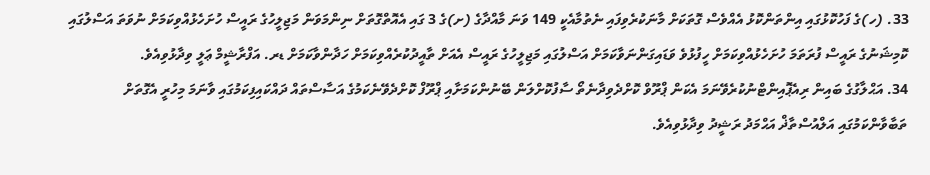33. (ހ)ގެ ފަހުކޮޅުގައި އިންތަންކޮޅު އެއްވެސް ގޮތަކަށް މާނަކުރެވިފައި ނެތުމާއެކީ 149 ވަނަ މާއްދާގެ (ށ)ގެ 3 ގައި އެއޮތްގޮތަށް ނިންމަވަން މަޖިލީހުގެ ރައީސް ހުށަހެޅުއްވިކަމަށް ނުވަތަ އަސްލުގައި ކޮމިޝަނުގެ ރައީސް ފުރަތަމަ ހުށަހެޅުއްވިކަމަށް ހީފުޅުވެ ވަޑައިގަންނަވާކަމަށް އަސްލުގައި މަޖިލީހުގެ ރައީސް އެއަށް ތާއީދުކުރެއްވިކަމަށް ހަދާންވާކަމަށް ޑރ. އަފްރާޝީމް ޢަލީ ވިދާޅުވިއެވެ.
34. އަޙްލާގުގެ ބައިން ރިއެޕޮއިންޓްނުކުރެވޭނަމަ އެކަން ޕްރޫވް ކޮށްދެވިދާނެތޯ ސާފުކޮށްލަން ބޭނުންކަމަށާއި ޕްރޫފް ކޮށްދެވޭނެކަމުގެ އަސާސްތައް ދައްކައިފިކަމުގައި ވާނަމަ މިހުރީ އެގޮތަށް ތަބާވާންކަމުގައި އަލްއުސްތާޛް އަޙްމަދު ރަޝީދު ވިދާޅުވިއެވެ.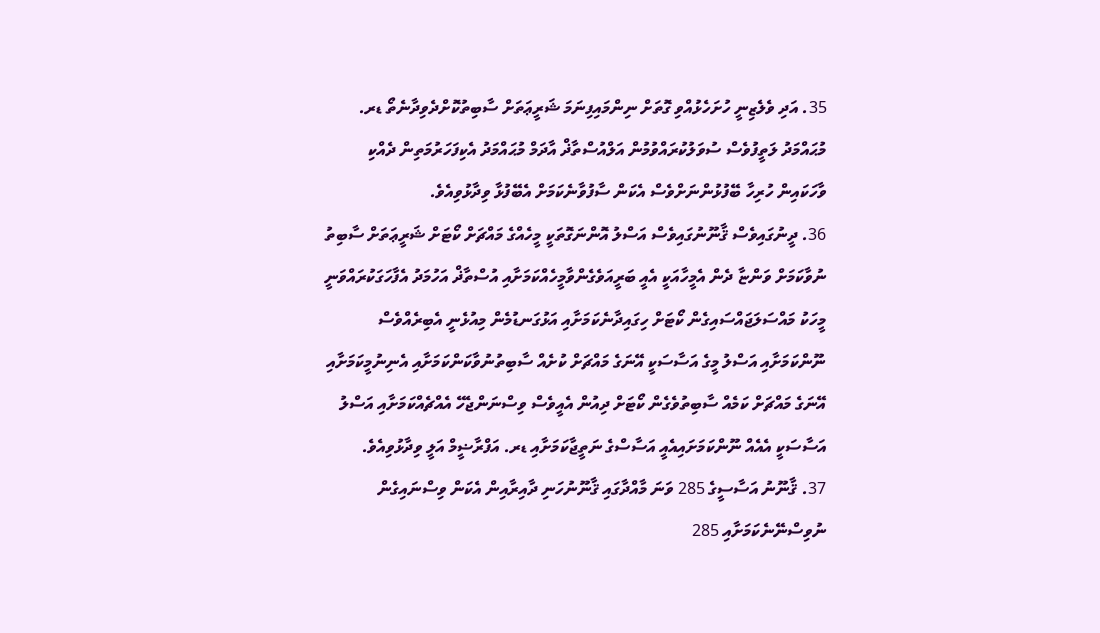35. އަދި ވެލެޒިނީ ހުށަހެޅުއްވި ގޮތަށް ނިންމައިފިނަމަ ޝަރީޢަތަށް ސާބިތުކޮށްދެވިދާނެތޯ ޑރ. މުޙައްމަދު ލަތީފުވެސް ސުވަލުކުރައްވުމުން އަލްއުސްތާޛް އާދަމް މުޙައްމަދު އެކިފަހަރުމަތިން ދެއްކި ވާހަކައިން ހުރިހާ ބޭފުޅުންނަށްވެސް އެކަން ސާފުވާނެކަމަށް އެބޭފުޅާ ވިދާޅުވިއެވެ.
36. ދީނުގައިވެސް ޤާނޫނުގައިވެސް އަސްލު އޮންނަގޮތަކީ މީހެއްގެ މައްޗަށް ކޯޓަށް ޝަރީޢަތަށް ސާބިތު ނުވާކަމަށް ވަންޏާ ދެން އެމީހާއަކީ އެއީ ބަރީއަވެގެންވާމީހެއްކަމަށާއި އުސްތާޛް އަހުމަދު އެފާހަގަކުރައްވަނީ މީހަކު މައްސަލަޖައްސައިގެން ކޯޓަށް ހިގައިދާނެކަމަށާއި އަޅުގަނޑުމެން މިއުޅެނީ އެބިރެއްވެސް ނޫންކަމަށާއި އަސްލު މީގެ އަސާސަކީ އޭނަގެ މައްޗަށް ކުށެއް ސާބިތުނުވާކަންކަމަށާއި އެނިނުމީކަމަށާއި އޭނަގެ މައްޗަށް ކަމެއް ސާބިތުވެގެން ކޯޓަށް ދިއުން އެއީވެސް ވިސްނަންޖެހޭ އެއްޗެއްކަމަށާއި އަސްލު އަސާސަކީ އެއެއް ނޫންކަމަށައިއެއީ އަސާސްގެ ނަތީޖާކަމަށާއި ޑރ. އަފްރާޟީމް އަލީ ވިދާޅުވިއެވެ.
37. ޤާނޫނު އަސާސީގެ 285 ވަނަ މާއްދާގައި ޤާނޫނުހަނި ދާއިރާއިން އެކަން ވިސްނައިގެން ނުވިސްނޭނެކަމަށާއި 285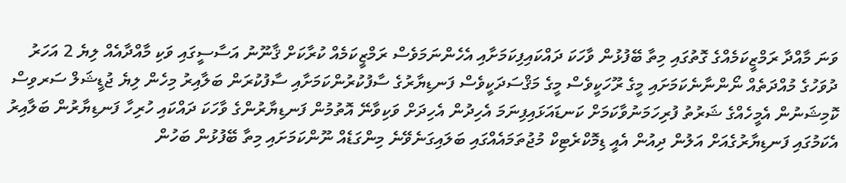ވަނަ މާއްދާ ރަމްޒީކަމެއްގެ ގޮތުގައި މިތާ ބޭފުޅުން ވާހަކަ ދައްކައިފިކަމަށާއި އެހެންނަމަވެސް ރަމްޒީކަމެއް ކުރާކަށް ޤާނޫނު އަސާސީގައި ވަކި މާއްދާއެއް ލިޔެ 2 އަހަރު ދުވަހުގެ މުއްދަތެއް ނޯންނާނެކަމަށައި މީގެ ރޫހަކީވެސް މީގެ މަޤްސަދަކީވެސް ފަނޑިޔާރުގެ ސާފުކުރުންކަމަށާއި ސާފުކުރަން ބަލާއިރު މިހެން ލިޔެ ޖުޑީޝަލް ސަރވިސް ކޮމިޝަނުން އެމީހެއްގެ ޝަރުތު ފުރިހަމަނުވާކަމަށް ކަނޑައަޅައިފިނަމަ އެހިދުން އެހިދަށް ވަކިވާނޭ އޮތުމުން ފަނޑިޔާރުންގެ ވާހަކަ ދައްކައި ހުރިހާ ފަނޑިޔާރުން ބަލާއިރު އެކަމުގައި ފަނޑިޔާރުގެއަށް އަލުން ދިއުން އެއީ ޑިމޮކްރެޓިކް މުޖުތަމައެއްގައި ބަލައިގަނެވޭނެ މިންގަޑެއް ނޫންކަމަށައި މިތާ ބޭފުޅުން ބަހުން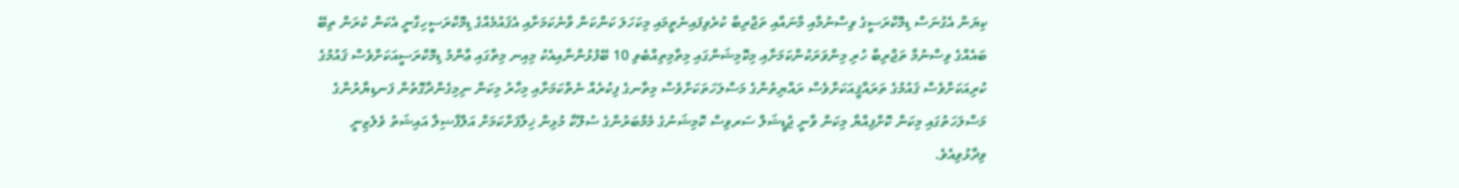ކިޔަން އެގުނަސް ޑިމޮކްރަސީގެ ވިސްނުމާއި މާނައާއި ތަޖްރިބާ ކުރެވިފައިނެތީމައި މިކަހަލަ ކަންކަން ވާނެކަމަށާއި އެޤައުމެއްގެ ޑިމޮކްރަސީހިގާނީ އެކަން ކުރަން ތިބޭ ބައެއްގެ ވިސްނުމާ ތަޖްރިބާ ހުރި މިންވަރަކުންކަމަށާއި މިކޮމިޝަންގައި މިތާމިތިއްބެވި 10 ބޭފުޅުންނާއިއެކު މިއިނ މިތާގައި ޢާންމު ޑިމޮކްރަސީއަކަށްވެސް ޤައުމުގެ ކުރިއަކަށްވެސް ޤައުމުގެ ތަރައްޤީއަކަށްވެސް ރައްޔިތުންގެ މަސްލަހަތަކަށްވެސް މިތާނގެ ފިކުރެއް ނެތްކަމަށާއި މިހާރު މިކަން ނިމިގެންދާގޮތުން ފަނޑިޔާރުންގެ މަސްލަހަތުގައި މިކަން ކޮށްފިއްޔާ މިކަން ވާނީ ޖުޑީޝަލް ސަރވިސް ކޮމިޝަނުގެ މެމްބަރުންގެ ސުލޫކާ މުޅިން ޚިލާފަށްކަމަށް އަލްފާޟިލާ އައިޝަތު ވެލެޒިނީ ވިދާޅުވިއެވެ.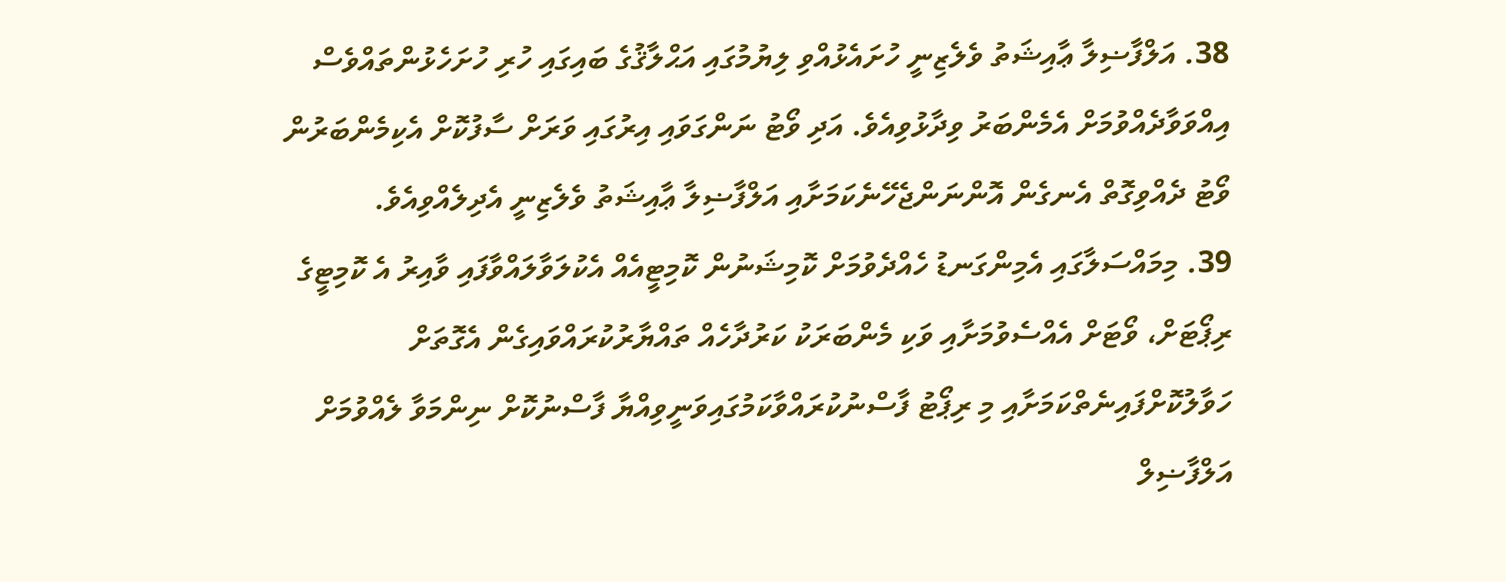38. އަލްފާޟިލާ ޢާއިޝަތު ވެލެޒިނީ ހުށައެޅުއްވި ލިޔުމުގައި އަޙްލާޤުގެ ބައިގައި ހުރި ހުށަހެޅުންތައްވެސް އިއްވަވާދެއްވުމަށް އެމެންބަރު ވިދާޅުވިއެވެ. އަދި ވޯޓު ނަންގަވައި އިރުގައި ވަރަށް ސާފުކޮށް އެކިމެންބަރުން ވޯޓު ދެއްވިގޮތް އެނގެން އޮންނަންޖެހޭނެކަމަށާއި އަލްފާޟިލާ ޢާއިޝަތު ވެލެޒިނީ އެދިލެއްވިއެވެ.
39. މިމައްސަލާގައި އެމިންގަނޑު ހެއްދެވުމަށް ކޮމިޝަނުން ކޮމިޓީއެއް އެކުލަވާލައްވާފައި ވާއިރު އެ ކޮމިޓީގެ ރިޕޯޓަށް، ވޯޓަށް އެއްސެވުމަށާއި ވަކި މެންބަރަކު ކަރުދާހެއް ތައްޔާރުކުރައްވައިގެން އެގޮތަށް ހަވާލުކޮށްފައިނެތްކަމަށާއި މި ރިޕޯޓު ފާސްނުކުރައްވާކަމުގައިވަނީވިއްޔާ ފާސްނުކޮށް ނިންމަވާ ލެއްވުމަށް އަލްފާޟިލް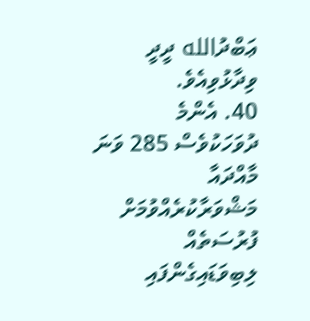ޢަބްދުالله ދީދީ ވިދާޅުވިއެވެ.
40. އެންމެ ދުވަހަކުވެސް 285 ވަނަ މާއްދައާ މަޝްވަރާކުރެއްވުމަށް ފުރުސަތެއް ލިބިވަޑައިގެންފައި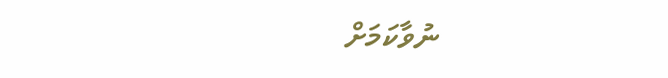ނުވާކަމަށް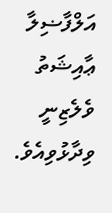އަލްފާޟިލާ ޢާއިޝަތު ވެލެޒިނީ ވިދާޅުވިއެވެ.